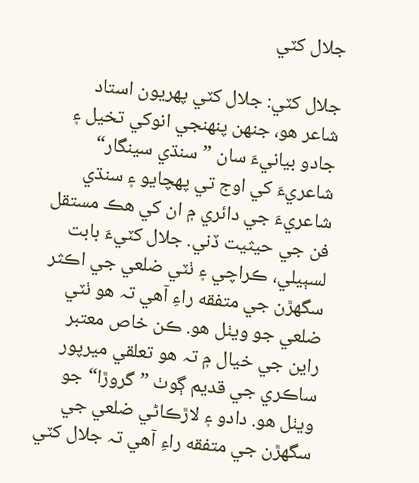جلال کٽي

جلال کٽي: جلال کٽي پهريون استاد شاعر هو، جنهن پنھنجي انوکي تخيل ۽ جادو بيانيءَ سان ”سنڌي سينگار“ شاعريءَ کي اوج تي پھچايو ۽ سنڌي شاعريءَ جي دائري ۾ ان کي هڪ مستقل فن جي حيثيت ڏني. جلال کٽيءَ بابت لسٻيلي، ڪراچي ۽ ٺٽي ضلعي جي اڪثر سگهڙن جي متفقه راءِ آهي تہ هو ٺٽي ضلعي جو ويٺل هو. ڪن خاص معتبر راين جي خيال ۾ تہ هو تعلقي ميرپور ساڪري جي قديم ڳوٺ ”گروڙا“ جو ويٺل هو. دادو ۽ لاڙڪاڻي ضلعي جي سگهڙن جي متفقه راءِ آهي تہ جلال کٽي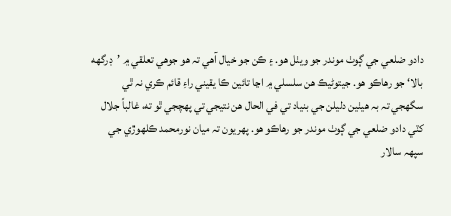دادو ضلعي جي ڳوٺ موندر جو ويٺل هو. ۽ ڪن جو خيال آهي تہ هو جوهي تعلقي ۾ ’ڊرگهه بالا‘ جو رهاڪو هو. جيتوڻيڪ هن سلسلي ۾ اڃا تائين ڪا يقيني راءِ قائم ڪري نہ ٿي سگهجي تہ بہ هيٺين دليلن جي بنياد تي في الحال هن نتيجي تي پهچجي ٿو ته، غالباً جلال کٽي دادو ضلعي جي ڳوٺ موندر جو رهاڪو هو. پهريون تہ ميان نورمحمد ڪلهوڙي جي سپھہ سالار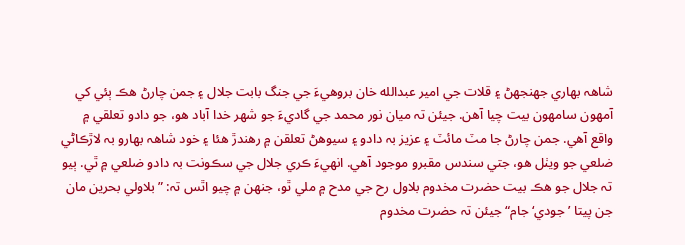شاھہ بھاري جهنجهڻ ۽ قلات جي امير عبدالله خان بروهيءَ جي جنگ بابت جلال ۽ جمن چارڻ هڪ ٻئي کي آمهون سامهون بيت چيا آهن. جيئن تہ ميان نور محمد جي گاديءَ جو شھر خدا آباد هو، جو دادو تعلقي ۾ واقع آهي. جمن چارڻ جا مٽ مائٽ ۽ عزيز بہ دادو ۽ سيوهڻ تعلقن ۾ رهندڙ هئا ۽ خود شاھہ بھارو بہ لاڙڪاڻي ضلعي جو ويٺل هو، جتي سندس مقبرو موجود آهي. انهيءَ ڪري جلال جي سڪونت بہ دادو ضلعي ۾ ٿي. ٻيو تہ جلال جو هڪ بيت حضرت مخدوم بلاول رح جي مدح ۾ ملي ٿو، جنهن ۾ چيو اٿس تہ: ”بلاولي بحرين مان جن پيتا ’جودي‘ جام“ جيئن تہ حضرت مخدوم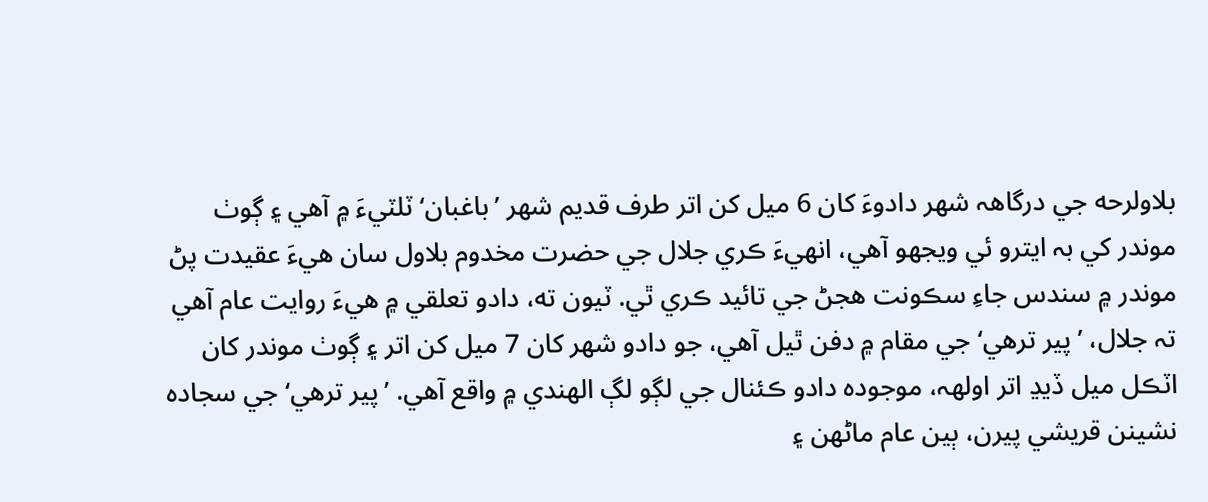بلاولرحه جي درگاھہ شھر دادوءَ کان 6 ميل کن اتر طرف قديم شھر ’باغبان‘ ٽلٽيءَ ۾ آهي ۽ ڳوٺ موندر کي بہ ايترو ئي ويجهو آهي، انهيءَ ڪري جلال جي حضرت مخدوم بلاول سان هيءَ عقيدت پڻ موندر ۾ سندس جاءِ سڪونت هجڻ جي تائيد ڪري ٿي. ٽيون ته، دادو تعلقي ۾ هيءَ روايت عام آهي تہ جلال، ’پير ترهي‘ جي مقام ۾ دفن ٿيل آهي، جو دادو شھر کان 7 ميل کن اتر ۽ ڳوٺ موندر کان اٽڪل ميل ڏيڍ اتر اولھہ، موجودہ دادو ڪئنال جي لڳو لڳ الهندي ۾ واقع آهي. ’پير ترهي‘ جي سجادہ نشينن قريشي پيرن، ٻين عام ماڻهن ۽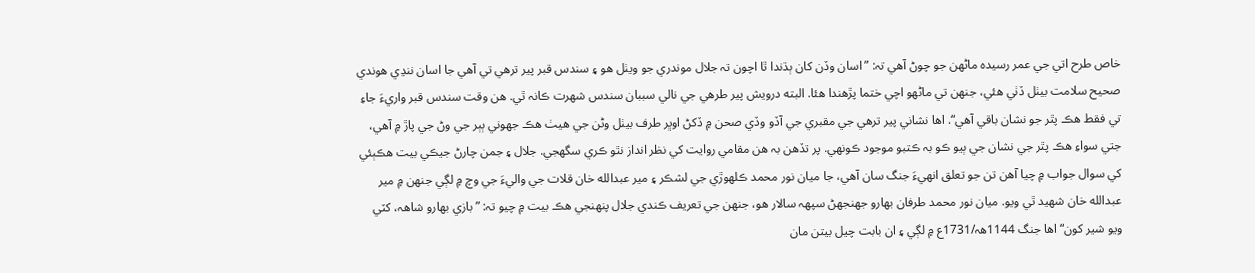خاص طرح اتي جي عمر رسيدہ ماڻهن جو چوڻ آهي تہ: ”اسان وڏن کان ٻڌندا ٿا اچون تہ جلال موندري جو ويٺل هو ۽ سندس قبر پير ترهي تي آهي جا اسان ننڍي هوندي صحيح سلامت بيٺل ڏٺي هئي، جنهن تي ماڻهو اچي ختما پڙهندا هئا. البته درويش پير طرهي جي نالي سببان سندس شھرت ڪانہ ٿي. هن وقت سندس قبر واريءَ جاءِ تي فقط هڪ پٿر جو نشان باقي آهي“. اها نشاني پير ترهي جي مقبري جي آڏو وڏي صحن ۾ ڏکڻ اوڀر طرف بيٺل وڻن جي هيٺ هڪ جهوني ٻٻر جي وڻ جي پاڙ ۾ آهي، جتي سواءِ هڪ پٿر جي نشان جي ٻيو ڪو بہ ڪتبو موجود ڪونهي. پر تڏهن بہ هن مقامي روايت کي نظر انداز نٿو ڪري سگهجي. جلال ۽ جمن چارڻ جيڪي بيت هڪٻئي کي سوال جواب ۾ چيا آهن تن جو تعلق انهيءَ جنگ سان آهي، جا ميان نور محمد ڪلهوڙي جي لشڪر ۽ مير عبدالله خان قلات جي واليءَ جي وچ ۾ لڳي جنهن ۾ مير عبدالله خان شھيد ٿي ويو. ميان نور محمد طرفان بھارو جهنجهڻ سپھہ سالار هو، جنهن جي تعريف ڪندي جلال پنھنجي هڪ بيت ۾ چيو تہ: ”بازي بھارو شاھہ، کٽي ويو شير کون“ اها جنگ 1144ھہ/1731ع ۾ لڳي ۽ ان بابت چيل بيتن مان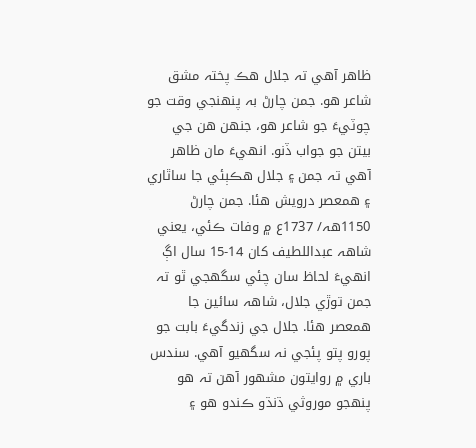ظاهر آهي تہ جلال هڪ پختہ مشق شاعر هو. جمن چارڻ بہ پنھنجي وقت جو چوٽيءَ جو شاعر هو، جنهن هن جي بيتن جو جواب ڏنو. انهيءَ مان ظاهر آهي تہ جمن ۽ جلال هڪٻئي جا ساٿاري ۽ همعصر درويش هئا. جمن چارڻ 1150ھہ/ 1737ع ۾ وفات ڪئي، يعني شاھہ عبداللطيف کان 14-15 سال اڳ انهيءَ لحاظ سان چئي سگهجي ٿو تہ جمن توڙي جلال، شاھہ سائين جا همعصر هئا. جلال جي زندگيءَ بابت جو پورو پتو پئجي نہ سگهيو آهي. سندس باري ۾ روايتون مشھور آهن تہ هو پنهجو موروثي ڌنڌو ڪندو هو ۽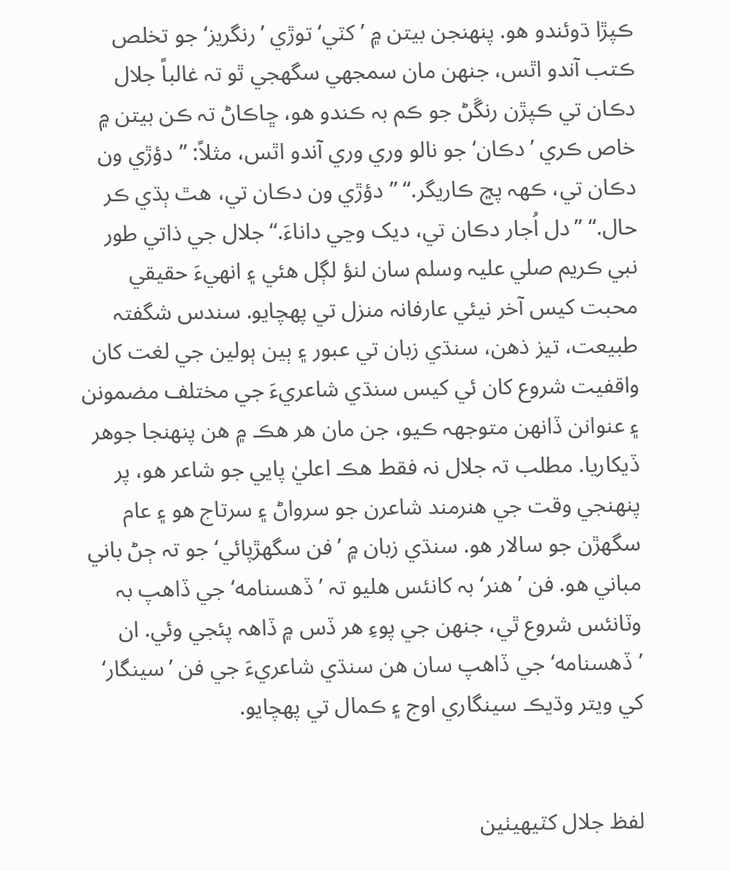ڪپڙا ڌوئندو هو. پنهنجن بيتن ۾ ’کٽي‘ توڙي ’رنگريز‘ جو تخلص ڪتب آندو اٿس، جنهن مان سمجهي سگهجي ٿو تہ غالباً جلال دڪان تي ڪپڙن رنڱڻ جو ڪم بہ ڪندو هو، ڇاڪاڻ تہ ڪن بيتن ۾ خاص ڪري ’دڪان‘ جو نالو وري وري آندو اٿس، مثلاً: ”دؤڙي ون دڪان تي، ڪھہ پڇ ڪاريگر.“ ”دؤڙي ون دڪان تي، هٿ ٻڌي ڪر حال.“ ”دل اُجار دڪان تي، ديک وڃي داناءَ.“ جلال جي ذاتي طور نبي ڪريم صلي عليہ وسلم سان لنؤ لڳل هئي ۽ انهيءَ حقيقي محبت کيس آخر نيئي عارفانہ منزل تي پھچايو. سندس شگفتہ طبيعت، تيز ذهن، سنڌي زبان تي عبور ۽ ٻين ٻولين جي لغت کان واقفيت شروع کان ئي کيس سنڌي شاعريءَ جي مختلف مضمونن ۽ عنوانن ڏانهن متوجهہ ڪيو، جن مان هر هڪ ۾ هن پنهنجا جوهر ڏيکاريا. مطلب تہ جلال نہ فقط هڪ اعليٰ پايي جو شاعر هو، پر پنھنجي وقت جي هنرمند شاعرن جو سرواڻ ۽ سرتاج هو ۽ عام سگهڙن جو سالار هو. سنڌي زبان ۾ ’فن سگهڙپائي‘ جو تہ ڄڻ باني مباني هو. فن ’هنر‘ بہ کانئس هليو تہ ’ڏهسنامه‘ جي ڏاهپ بہ وٽانئس شروع ٿي، جنهن جي پوءِ هر ڏس ۾ ڏاھہ پئجي وئي. ان ’ڏهسنامه‘ جي ڏاهپ سان هن سنڌي شاعريءَ جي فن ’سينگار‘ کي ويتر وڌيڪ سينگاري اوج ۽ ڪمال تي پھچايو.


لفظ جلال کٽيھيٺين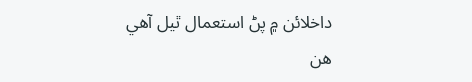داخلائن ۾ پڻ استعمال ٿيل آھي
هن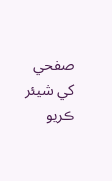صفحي کي شيئر ڪريو